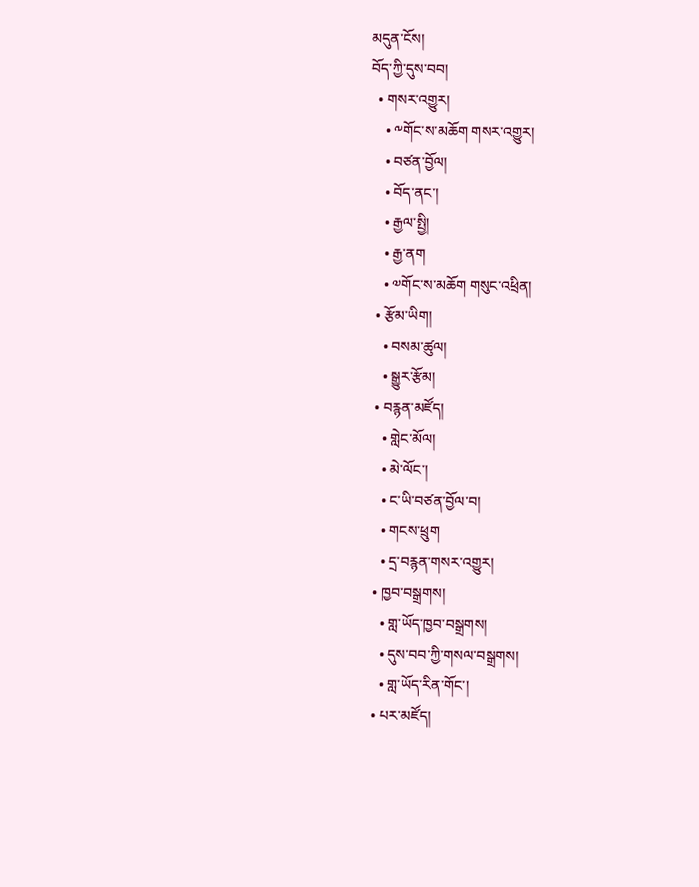མདུན་ངོས།
བོད་ཀྱི་དུས་བབ།
  • གསར་འགྱུར།
    • ༸གོང་ས་མཆོག གསར་འགྱུར།
    • བཙན་བྱོལ།
    • བོད་ནང་།
    • རྒྱལ་སྤྱི།
    • རྒྱ་ནག
    • ༧གོང་ས་མཆོག གསུང་འཕྲིན།
  • རྩོམ་ཡིག།
    • བསམ་ཚུལ།
    • སྒྱུར་རྩོམ།
  • བརྙན་མཛོད།
    • གླེང་མོལ།
    • མེ་ལོང་།
    • ང་ཡི་བཙན་བྱོལ་བ།
    • གངས་ཕྲུག
    • དྲ་བརྙན་གསར་འགྱུར།
  • ཁྱབ་བསྒྲགས།
    • གླ་ཡོད་ཁྱབ་བསྒྲགས།
    • དུས་བབ་ཀྱི་གསལ་བསྒྲགས།
    • གླ་ཡོད་རིན་གོང་།
  • པར་མཛོད།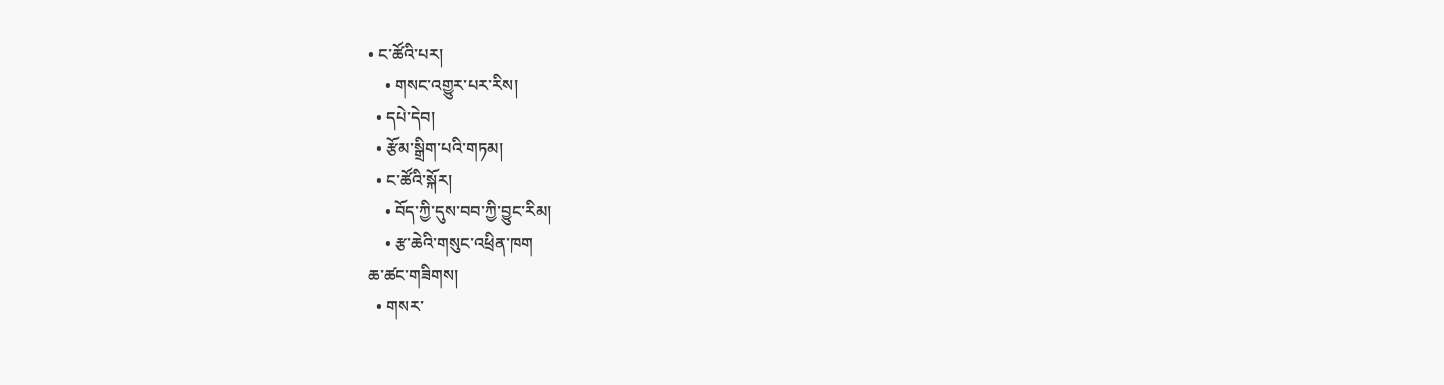• ང་ཚོའི་པར།
    • གསང་འགྱུར་པར་རིས།
  • དཔེ་དེབ།
  • རྩོམ་སྒྲིག་པའི་གཏམ།
  • ང་ཚོའི་སྐོར།
    • བོད་ཀྱི་དུས་བབ་ཀྱི་བྱུང་རིམ།
    • རྩ་ཆེའི་གསུང་འཕྲིན་ཁག
ཆ་ཚང་གཟིགས།
  • གསར་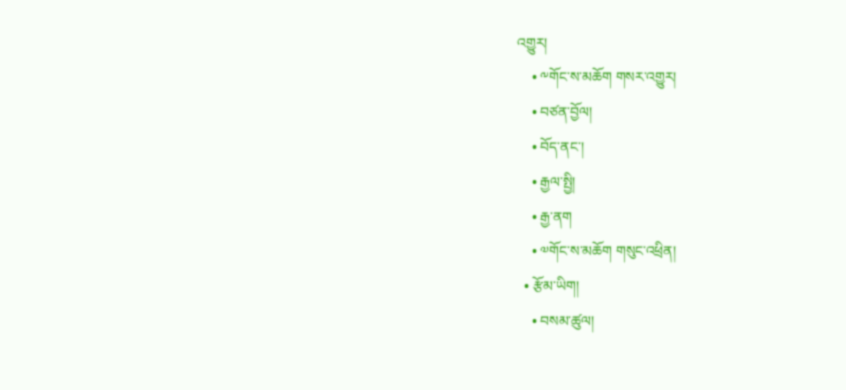འགྱུར།
    • ༸གོང་ས་མཆོག གསར་འགྱུར།
    • བཙན་བྱོལ།
    • བོད་ནང་།
    • རྒྱལ་སྤྱི།
    • རྒྱ་ནག
    • ༧གོང་ས་མཆོག གསུང་འཕྲིན།
  • རྩོམ་ཡིག།
    • བསམ་ཚུལ།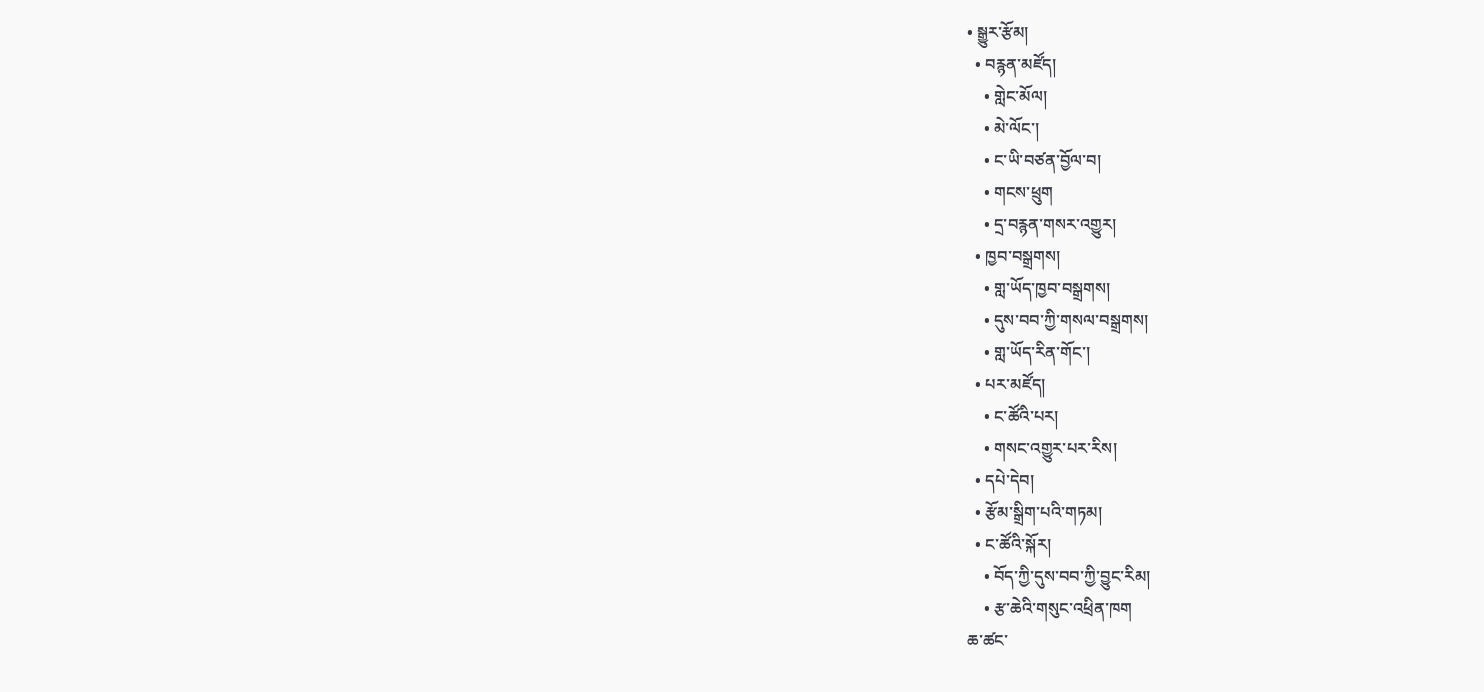• སྒྱུར་རྩོམ།
  • བརྙན་མཛོད།
    • གླེང་མོལ།
    • མེ་ལོང་།
    • ང་ཡི་བཙན་བྱོལ་བ།
    • གངས་ཕྲུག
    • དྲ་བརྙན་གསར་འགྱུར།
  • ཁྱབ་བསྒྲགས།
    • གླ་ཡོད་ཁྱབ་བསྒྲགས།
    • དུས་བབ་ཀྱི་གསལ་བསྒྲགས།
    • གླ་ཡོད་རིན་གོང་།
  • པར་མཛོད།
    • ང་ཚོའི་པར།
    • གསང་འགྱུར་པར་རིས།
  • དཔེ་དེབ།
  • རྩོམ་སྒྲིག་པའི་གཏམ།
  • ང་ཚོའི་སྐོར།
    • བོད་ཀྱི་དུས་བབ་ཀྱི་བྱུང་རིམ།
    • རྩ་ཆེའི་གསུང་འཕྲིན་ཁག
ཆ་ཚང་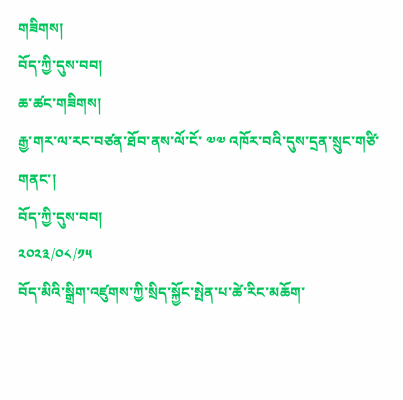གཟིགས།
བོད་ཀྱི་དུས་བབ།
ཆ་ཚང་གཟིགས།
རྒྱ་གར་ལ་རང་བཙན་ཐོབ་ནས་ལོ་ངོ་ ༧༧ འཁོར་བའི་དུས་དྲན་སྲུང་གཙི་གནང་།
བོད་ཀྱི་དུས་བབ།
༢༠༢༣/༠༨/༡༥
བོད་མིའི་སྒྲིག་འཛུགས་ཀྱི་སྲིད་སྐྱོང་སྤེན་པ་ཚེ་རིང་མཆོག་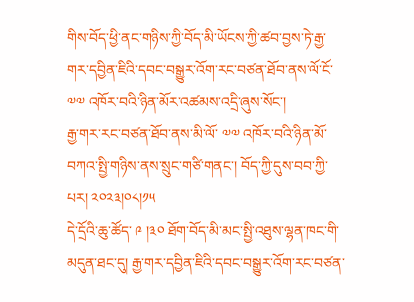གིས་བོད་ཕྱི་ནང་གཉིས་ཀྱི་བོད་མི་ཡོངས་ཀྱི་ཚབ་བྱས་ཏེ་རྒྱ་གར་དབྱིན་ཇིའི་དབང་བསྒྱུར་འོག་རང་བཙན་ཐོབ་ནས་ལོ་ངོ་ ༧༧ འཁོར་བའི་ཉིན་མོར་འཚམས་འདྲི་ཞུས་སོང་།
རྒྱ་གར་རང་བཙན་ཐོབ་ནས་མི་ལོ་ ༧༧ འཁོར་བའི་ཉིན་མོ་བཀའ་སྤྱི་གཉིས་ནས་སྲུང་གཙི་གནང་། བོད་ཀྱི་དུས་བབ་ཀྱི་པར། ༢༠༢༣།༠༨།༡༥
དེ་དྲོའི་ཆུ་ཚོད་ ༩ །༣༠ ཐོག་བོད་མི་མང་སྤྱི་འཐུས་ལྷན་ཁང་གི་མདུན་ཐང་དུ། རྒྱ་གར་དབྱིན་ཇིའི་དབང་བསྒྱུར་འོག་རང་བཙན་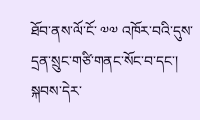ཐོབ་ནས་ལོ་ངོ་ ༧༧ འཁོར་བའི་དུས་དྲན་སྲུང་གཙི་གནང་སོང་བ་དང་། སྐབས་དེར་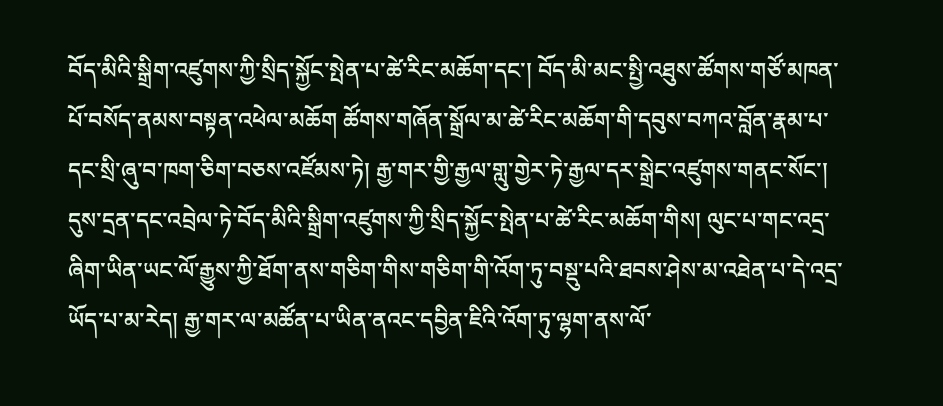བོད་མིའི་སྒྲིག་འཛུགས་ཀྱི་སྲིད་སྐྱོང་སྤེན་པ་ཚེ་རིང་མཆོག་དང་། བོད་མི་མང་སྤྱི་འཐུས་ཚོགས་གཙོ་མཁན་པོ་བསོད་ནམས་བསྟན་འཕེལ་མཆོག ཚོགས་གཞོན་སྒྲོལ་མ་ཚེ་རིང་མཆོག་གི་དབུས་བཀའ་བློན་རྣམ་པ་དང་སྲི་ཞུ་བ་ཁག་ཅིག་བཅས་འཛོམས་ཏེ། རྒྱ་གར་གྱི་རྒྱལ་གླུ་གྱེར་ཏེ་རྒྱལ་དར་སྒྲེང་འཛུགས་གནང་སོང་།
དུས་དྲན་དང་འབྲེལ་ཏེ་བོད་མིའི་སྒྲིག་འཛུགས་ཀྱི་སྲིད་སྐྱོང་སྤེན་པ་ཚེ་རིང་མཆོག་གིས། ལུང་པ་གང་འདྲ་ཞིག་ཡིན་ཡང་ལོ་རྒྱུས་ཀྱི་ཐོག་ནས་གཅིག་གིས་གཅིག་གི་འོག་ཏུ་བསྡུ་པའི་ཐབས་ཤེས་མ་འཐེན་པ་དེ་འདྲ་ཡོད་པ་མ་རེད། རྒྱ་གར་ལ་མཚོན་པ་ཡིན་ནའང་དབྱིན་ཇིའི་འོག་ཏུ་ལྷག་ནས་ལོ་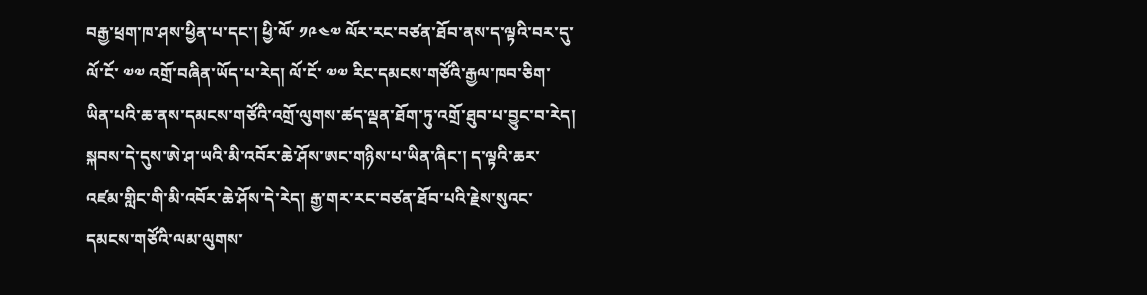བརྒྱ་ཕྲག་ཁ་ཤས་ཕྱིན་པ་དང་། ཕྱི་ལོ་ ༡༩༤༧ ལོར་རང་བཙན་ཐོབ་ནས་ད་ལྟའི་བར་དུ་ལོ་ངོ་ ༧༧ འགྲོ་བཞིན་ཡོད་པ་རེད། ལོ་ངོ་ ༧༧ རིང་དམངས་གཙོའི་རྒྱལ་ཁབ་ཅིག་ཡིན་པའི་ཆ་ནས་དམངས་གཙོའི་འགྲོ་ལུགས་ཚད་ལྡན་ཐོག་ཏུ་འགྲོ་ཐུབ་པ་བྱུང་བ་རེད། སྐབས་དེ་དུས་ཨེ་ཤ་ཡའི་མི་འབོར་ཆེ་ཤོས་ཨང་གཉིས་པ་ཡིན་ཞིང་། ད་ལྟའི་ཆར་འཛམ་གླིང་གི་མི་འབོར་ཆེ་ཤོས་དེ་རེད། རྒྱ་གར་རང་བཙན་ཐོབ་པའི་རྗེས་སུའང་དམངས་གཙོའི་ལམ་ལུགས་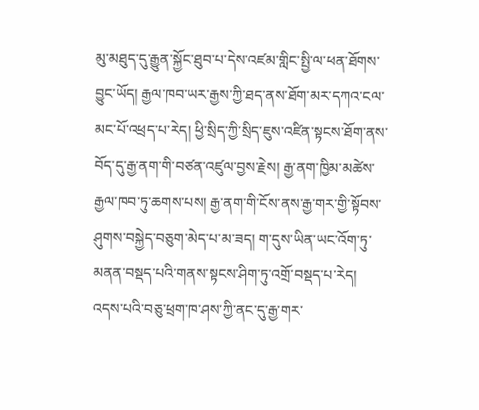མུ་མཐུད་དུ་རྒྱུན་སྐྱོང་ཐུབ་པ་དེས་འཛམ་གླིང་སྤྱི་ལ་ཕན་ཐོགས་བྱུང་ཡོད། རྒྱལ་ཁབ་ཡར་རྒྱས་ཀྱི་ཐད་ནས་ཐོག་མར་དཀའ་ངལ་མང་པོ་འཕྲད་པ་རེད། ཕྱི་སྲིད་ཀྱི་སྲིད་ཇུས་འཛིན་སྟངས་ཐོག་ནས་བོད་དུ་རྒྱ་ནག་གི་བཙན་འཛུལ་བྱས་རྗེས། རྒྱ་ནག་ཁྱིམ་མཚེས་རྒྱལ་ཁབ་ཏུ་ཆགས་པས། རྒྱ་ནག་གི་ངོས་ནས་རྒྱ་གར་གྱི་སྟོབས་ཤུགས་བསྐྱེད་བཅུག་མེད་པ་མ་ཟད། ག་དུས་ཡིན་ཡང་འོག་ཏུ་མནན་བསྡད་པའི་གནས་སྟངས་ཤིག་ཏུ་འགྲོ་བསྡད་པ་རེད། འདས་པའི་བཅུ་ཕྲག་ཁ་ཤས་ཀྱི་ནང་དུ་རྒྱ་གར་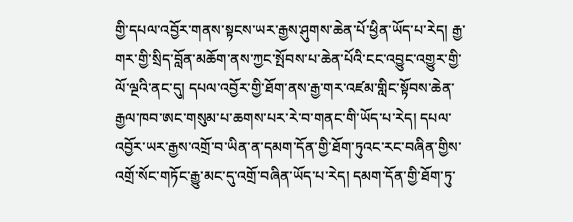གྱི་དཔལ་འབྱོར་གནས་སྟངས་ཡར་རྒྱས་ཤུགས་ཆེན་པོ་ཕྱིན་ཡོད་པ་རེད། རྒྱ་གར་གྱི་སྲིད་བློན་མཆོག་ནས་ཀྱང་སྤོབས་པ་ཆེན་པོའི་ངང་འབྱུང་འགྱུར་གྱི་ལོ་ལྔའི་ནང་དུ། དཔལ་འབྱོར་གྱི་ཐོག་ནས་རྒྱ་གར་འཛམ་གླིང་སྟོབས་ཆེན་རྒྱལ་ཁབ་ཨང་གསུམ་པ་ཆགས་པར་རེ་བ་གནང་གི་ཡོད་པ་རེད། དཔལ་འབྱོར་ཡར་རྒྱས་འགྲོ་བ་ཡིན་ན་དམག་དོན་གྱི་ཐོག་ཏུའང་རང་བཞིན་གྱིས་འགྲོ་སོང་གཏོང་རྒྱུ་མང་དུ་འགྲོ་བཞིན་ཡོད་པ་རེད། དམག་དོན་གྱི་ཐོག་ཏུ་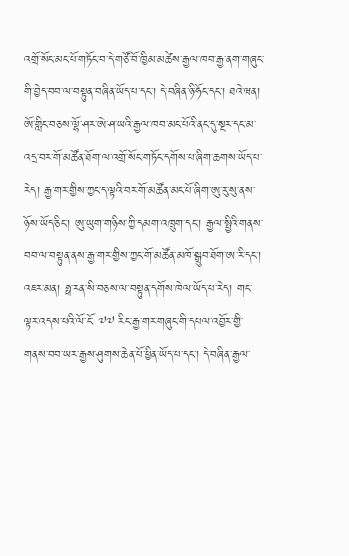འགྲོ་སོང་མང་པོ་གཏོང་བ་དེ་གཙོ་བོ་ཁྱིམ་མཚེས་རྒྱལ་ཁབ་རྒྱ་ནག་གཞུང་གི་བྱེད་བབ་ལ་བསྟུན་བཞིན་ཡོད་པ་དང་། དེ་བཞིན་ཉི་ཧོང་དང་། ཐའེ་ཝན། ཨོ་གླིང་བཅས་ལྷོ་ཤར་ཨེ་ཤ་ཡའི་རྒྱལ་ཁབ་མང་པོའི་ནང་དུ་སྔར་དང་མ་འདྲ་བར་གོ་མཚོན་ཐོག་ལ་འགྲོ་སོང་གཏོང་དགོས་པ་ཞིག་ཆགས་ཡོད་པ་རེད། རྒྱ་གར་གྱིས་ཀྱང་ད་ལྟའི་བར་གོ་མཚོན་མང་པོ་ཞིག་ཨུ་རུ་སུ་ནས་ཉོས་ཡོད་ཅིང་། ཨུ་ཡུག་གཉིས་ཀྱི་དམག་འཁྲུག་དང་། རྒྱལ་སྤྱིའི་གནས་བབ་ལ་བསྟུན་ནས་རྒྱ་གར་གྱིས་ཀྱང་གོ་མཚོན་མཁོ་སྒྲུབ་ཐོག་ཨ་རི་དང་། འཇར་མན། ཧྥ་རན་སི་བཅས་ལ་བསྟུན་དགོས་ཁེལ་ཡོད་པ་རེད། གང་ལྟར་འདས་པའི་ལོ་ངོ་ ༧༧ རིང་རྒྱ་གར་གཞུང་གི་དཔལ་འབྱོར་གྱི་གནས་བབ་ཡར་རྒྱས་ཤུགས་ཆེན་པོ་ཕྱིན་ཡོད་པ་དང་། དེ་བཞིན་རྒྱལ་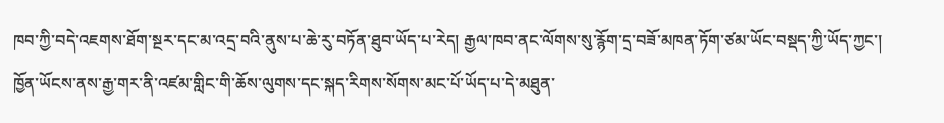ཁབ་ཀྱི་བདེ་འཇགས་ཐོག་སྔར་དང་མ་འདྲ་བའི་ནུས་པ་ཆེ་རུ་བཏོན་ཐུབ་ཡོད་པ་རེད། རྒྱལ་ཁབ་ནང་ལོགས་སུ་རྙོག་དྲ་བཟོ་མཁན་ཏོག་ཙམ་ཡོང་བསྡད་ཀྱི་ཡོད་ཀྱང་། ཁྱོན་ཡོངས་ནས་རྒྱ་གར་ནི་འཛམ་གླིང་གི་ཆོས་ལུགས་དང་སྐད་རིགས་སོགས་མང་པོ་ཡོད་པ་དེ་མཐུན་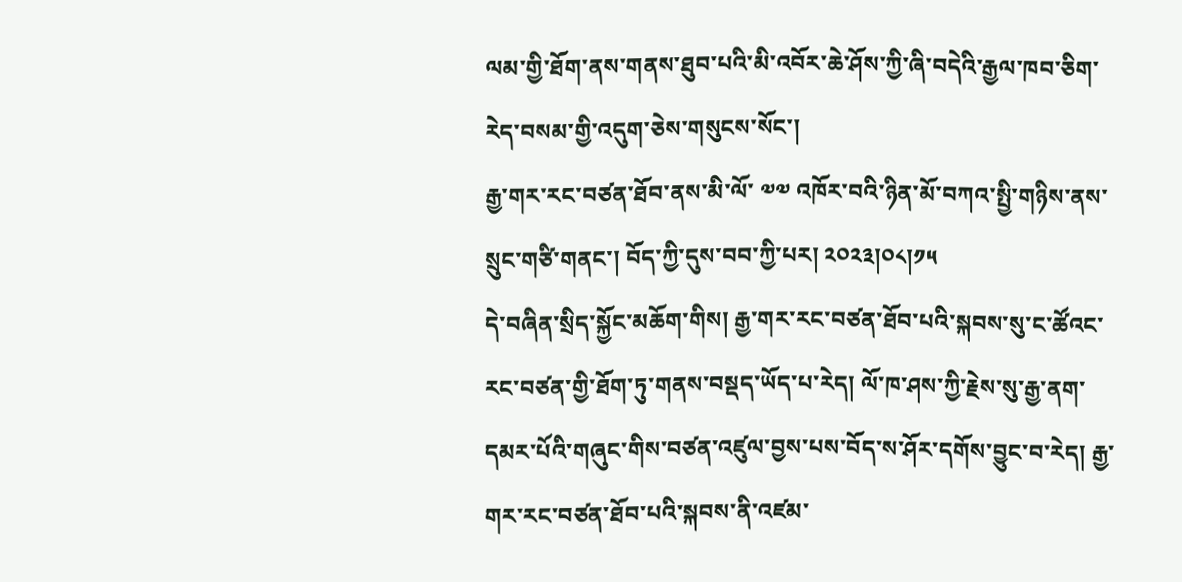ལམ་གྱི་ཐོག་ནས་གནས་ཐུབ་པའི་མི་འབོར་ཆེ་ཤོས་ཀྱི་ཞི་བདེའི་རྒྱལ་ཁབ་ཅིག་རེད་བསམ་གྱི་འདུག་ཅེས་གསུངས་སོང་།
རྒྱ་གར་རང་བཙན་ཐོབ་ནས་མི་ལོ་ ༧༧ འཁོར་བའི་ཉིན་མོ་བཀའ་སྤྱི་གཉིས་ནས་སྲུང་གཙི་གནང་། བོད་ཀྱི་དུས་བབ་ཀྱི་པར། ༢༠༢༣།༠༨།༡༥
དེ་བཞིན་སྲིད་སྐྱོང་མཆོག་གིས། རྒྱ་གར་རང་བཙན་ཐོབ་པའི་སྐབས་སུ་ང་ཚོའང་རང་བཙན་གྱི་ཐོག་ཏུ་གནས་བསྡད་ཡོད་པ་རེད། ལོ་ཁ་ཤས་ཀྱི་རྗེས་སུ་རྒྱ་ནག་དམར་པོའི་གཞུང་གིས་བཙན་འཛུལ་བྱས་པས་བོད་ས་ཤོར་དགོས་བྱུང་བ་རེད། རྒྱ་གར་རང་བཙན་ཐོབ་པའི་སྐབས་ནི་འཛམ་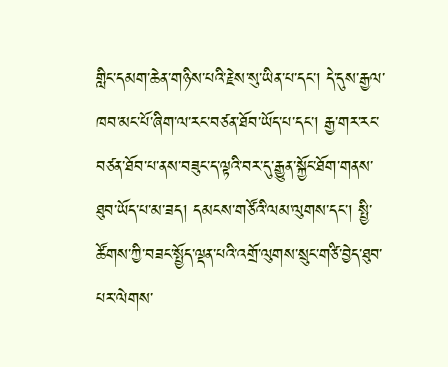གླིང་དམག་ཆེན་གཉིས་པའི་རྗེས་སུ་ཡིན་པ་དང་། དེ་དུས་རྒྱལ་ཁབ་མང་པོ་ཞིག་ལ་རང་བཙན་ཐོབ་ཡོད་པ་དང་། རྒྱ་གར་རང་བཙན་ཐོབ་པ་ནས་བཟུང་ད་ལྟའི་བར་དུ་རྒྱུན་སྐྱོང་ཐོག་གནས་ཐུབ་ཡོད་པ་མ་ཟད། དམངས་གཙོའི་ལམ་ལུགས་དང་། སྤྱི་ཚོགས་ཀྱི་བཟང་སྤྱོད་ལྡན་པའི་འགྲོ་ལུགས་སྲུང་གཙི་བྱེད་ཐུབ་པར་ལེགས་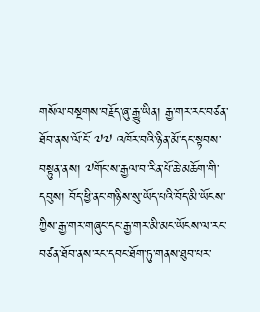གསོལ་བསྔགས་བརྗོད་ཞུ་རྒྱུ་ཡིན། རྒྱ་གར་རང་བཙན་ཐོབ་ནས་ལོ་ངོ་ ༧༧ འཁོར་བའི་ཉིན་མོ་དང་སྟབས་བསྟུན་ནས། ༧གོང་ས་རྒྱལ་བ་རིན་པོ་ཆེ་མཆོག་གི་དབུས། བོད་ཕྱི་ནང་གཉིས་སུ་ཡོད་པའི་བོད་མི་ཡོངས་ཀྱིས་རྒྱ་གར་གཞུང་དང་རྒྱ་གར་མི་མང་ཡོངས་ལ་རང་བཙན་ཐོབ་ནས་རང་དབང་ཐོག་ཏུ་གནས་ཐུབ་པར་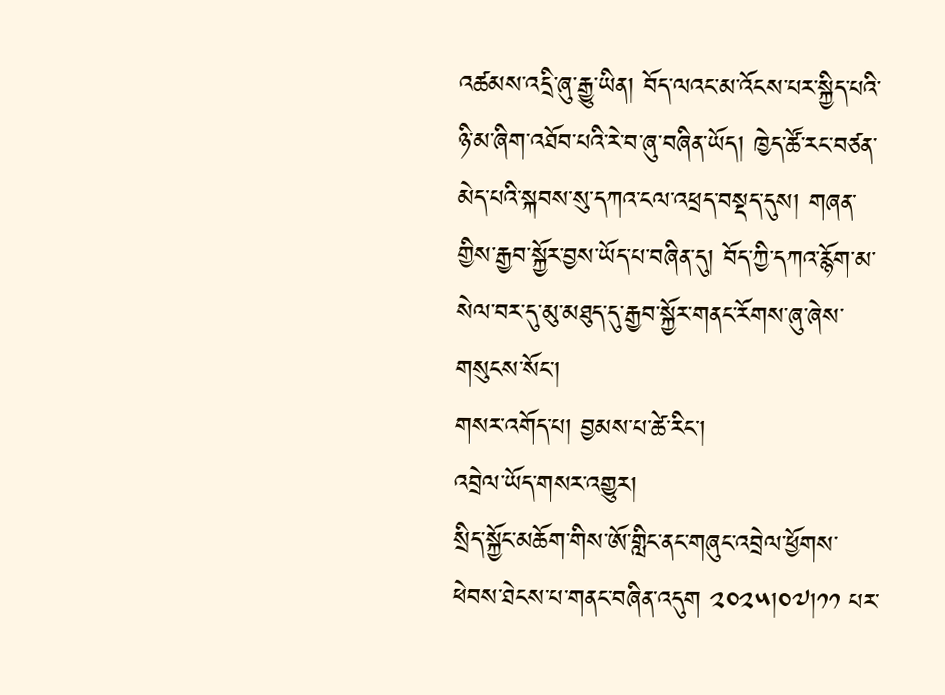འཚམས་འདྲི་ཞུ་རྒྱུ་ཡིན། བོད་ལའང་མ་འོངས་པར་སྐྱིད་པའི་ཉི་མ་ཞིག་འཐོབ་པའི་རེ་བ་ཞུ་བཞིན་ཡོད། ཁྱེད་ཚོ་རང་བཙན་མེད་པའི་སྐབས་སུ་དཀའ་ངལ་འཕྲད་བསྡད་དུས། གཞན་གྱིས་རྒྱབ་སྐྱོར་བྱས་ཡོད་པ་བཞིན་དུ། བོད་ཀྱི་དཀའ་རྙོག་མ་སེལ་བར་དུ་མུ་མཐུད་དུ་རྒྱབ་སྐྱོར་གནང་རོགས་ཞུ་ཞེས་གསུངས་སོང་།
གསར་འགོད་པ། བྱམས་པ་ཚེ་རིང་།
འབྲེལ་ཡོད་གསར་འགྱུར།
སྲིད་སྐྱོང་མཆོག་གིས་ཨོ་གླིང་ནང་གཞུང་འབྲེལ་ཕྱོགས་ཕེབས་ཐེངས་པ་གནང་བཞིན་འདུག ༢༠༢༥།༠༧།༡༡ པར་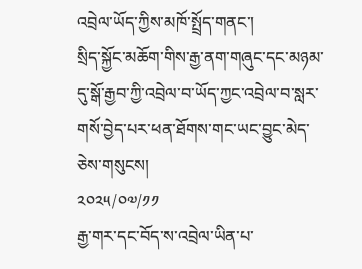འབྲེལ་ཡོད་ཀྱིས་མཁོ་སྤྲོད་གནང་།
སྲིད་སྐྱོང་མཆོག་གིས་རྒྱ་ནག་གཞུང་དང་མཉམ་དུ་སྒོ་རྒྱབ་ཀྱི་འབྲེལ་བ་ཡོད་ཀྱང་འབྲེལ་བ་སླར་གསོ་བྱེད་པར་ཕན་ཐོགས་གང་ཡང་བྱུང་མེད་ཅེས་གསུངས།
༢༠༢༥/༠༧/༡༡
རྒྱ་གར་དང་བོད་ས་འབྲེལ་ཡིན་པ་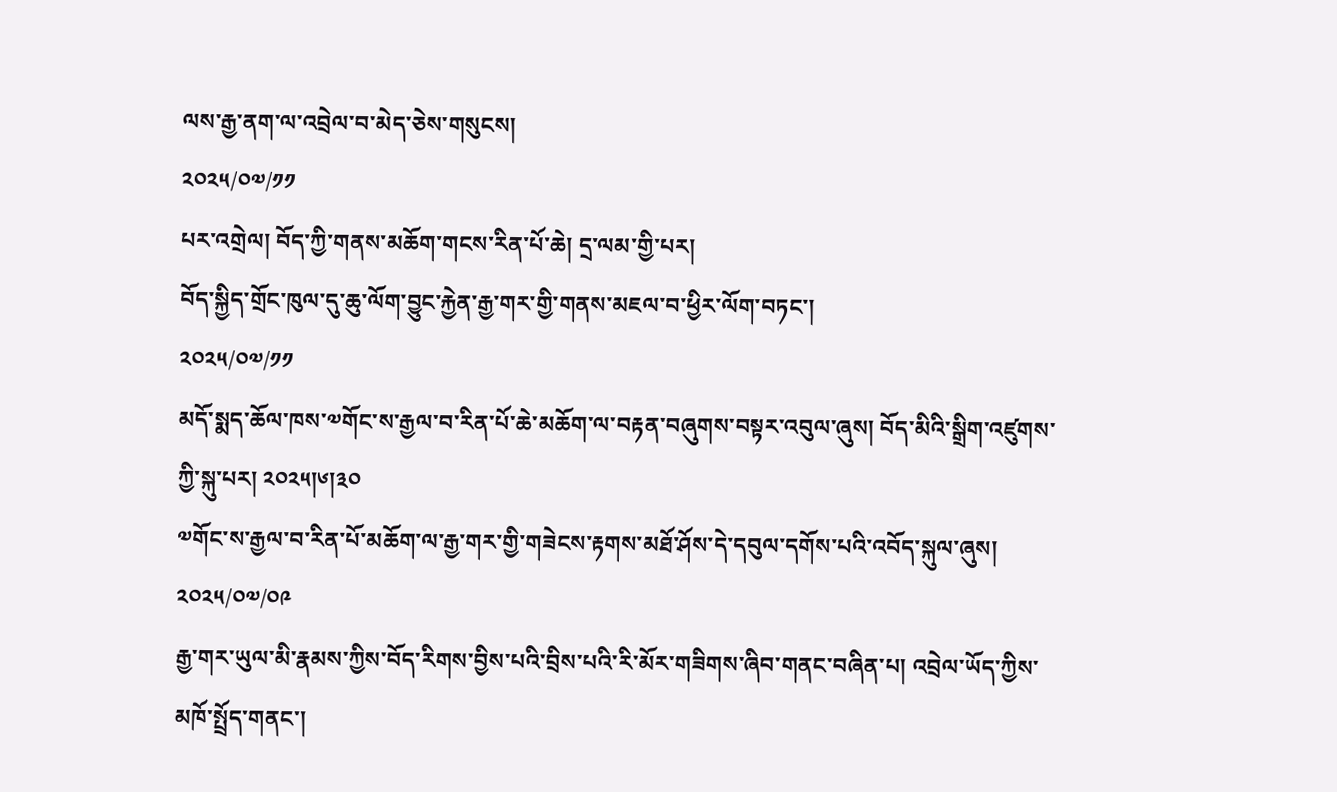ལས་རྒྱ་ནག་ལ་འབྲེལ་བ་མེད་ཅེས་གསུངས།
༢༠༢༥/༠༧/༡༡
པར་འགྲེལ། བོད་ཀྱི་གནས་མཆོག་གངས་རིན་པོ་ཆེ། དྲ་ལམ་གྱི་པར།
བོད་སྐྱིད་གྲོང་ཁུལ་དུ་ཆུ་ལོག་བྱུང་རྐྱེན་རྒྱ་གར་གྱི་གནས་མཇལ་བ་ཕྱིར་ལོག་བཏང་།
༢༠༢༥/༠༧/༡༡
མདོ་སྨད་ཆོལ་ཁས་༧གོང་ས་རྒྱལ་བ་རིན་པོ་ཆེ་མཆོག་ལ་བརྟན་བཞུགས་བསྟར་འབུལ་ཞུས། བོད་མིའི་སྒྲིག་འཛུགས་ཀྱི་སྐུ་པར། ༢༠༢༥།༦།༣༠
༧གོང་ས་རྒྱལ་བ་རིན་པོ་མཆོག་ལ་རྒྱ་གར་གྱི་གཟེངས་རྟགས་མཐོ་ཤོས་དེ་དབུལ་དགོས་པའི་འབོད་སྐུལ་ཞུས།
༢༠༢༥/༠༧/༠༩
རྒྱ་གར་ཡུལ་མི་རྣམས་ཀྱིས་བོད་རིགས་བྱིས་པའི་བྲིས་པའི་རི་མོར་གཟིགས་ཞིབ་གནང་བཞིན་པ། འབྲེལ་ཡོད་ཀྱིས་མཁོ་སྤྲོད་གནང་།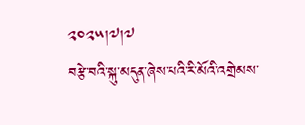༢༠༢༥།༧།༧
བརྩེ་བའི་སྐུ་མདུན་ཞེས་པའི་རི་མོའི་འགྲེམས་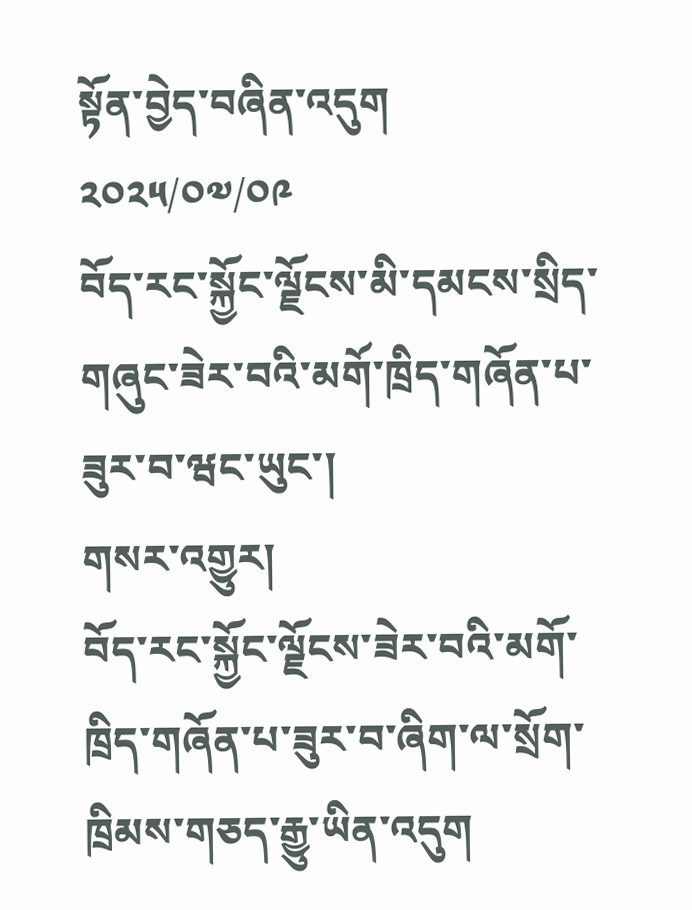སྟོན་བྱེད་བཞིན་འདུག
༢༠༢༥/༠༧/༠༩
བོད་རང་སྐྱོང་ལྗོངས་མི་དམངས་སྲིད་གཞུང་ཟེར་བའི་མགོ་ཁྲིད་གཞོན་པ་ཟུར་བ་ཝང་ཡུང་།
གསར་འགྱུར།
བོད་རང་སྐྱོང་ལྗོངས་ཟེར་བའི་མགོ་ཁྲིད་གཞོན་པ་ཟུར་བ་ཞིག་ལ་སྲོག་ཁྲིམས་གཅད་རྒྱུ་ཡིན་འདུག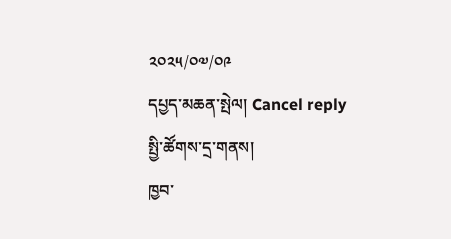༢༠༢༥/༠༧/༠༩
དཔྱད་མཆན་སྤེལ། Cancel reply
སྤྱི་ཚོགས་དྲ་གནས།
ཁྱབ་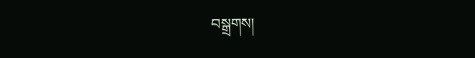བསྒྲགས།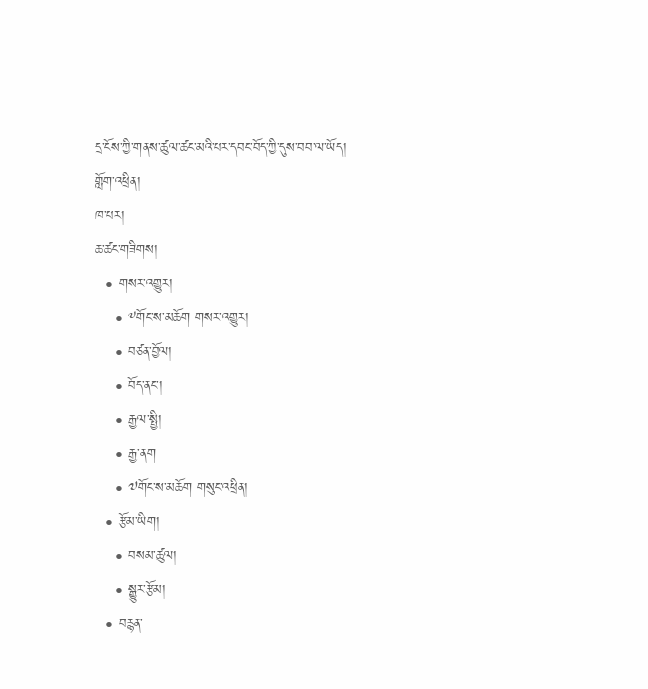དྲ་ངོས་ཀྱི་གནས་ཚུལ་ཚང་མའི་པར་དབང་བོད་ཀྱི་དུས་བབ་ལ་ཡོད།
གློག་འཕྲིན།
ཁ་པར།
ཆ་ཚང་གཟིགས།
  • གསར་འགྱུར།
    • ༸གོང་ས་མཆོག གསར་འགྱུར།
    • བཙན་བྱོལ།
    • བོད་ནང་།
    • རྒྱལ་སྤྱི།
    • རྒྱ་ནག
    • ༧གོང་ས་མཆོག གསུང་འཕྲིན།
  • རྩོམ་ཡིག།
    • བསམ་ཚུལ།
    • སྒྱུར་རྩོམ།
  • བརྙན་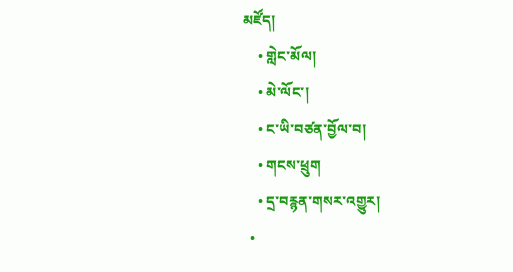མཛོད།
    • གླེང་མོལ།
    • མེ་ལོང་།
    • ང་ཡི་བཙན་བྱོལ་བ།
    • གངས་ཕྲུག
    • དྲ་བརྙན་གསར་འགྱུར།
  •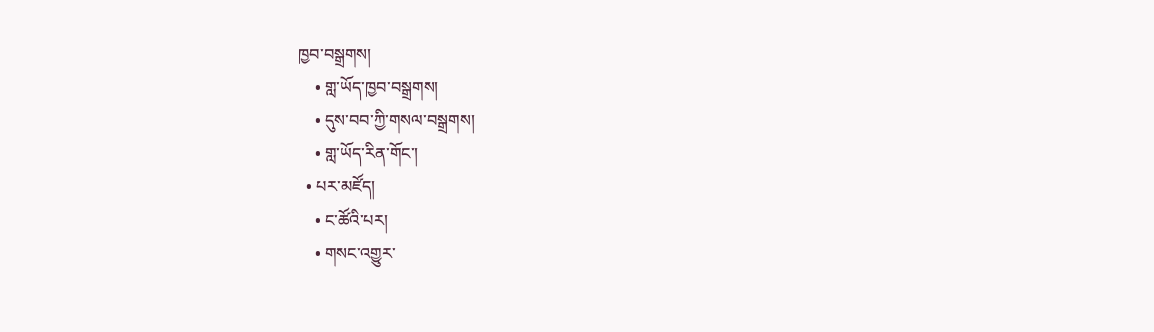ཁྱབ་བསྒྲགས།
    • གླ་ཡོད་ཁྱབ་བསྒྲགས།
    • དུས་བབ་ཀྱི་གསལ་བསྒྲགས།
    • གླ་ཡོད་རིན་གོང་།
  • པར་མཛོད།
    • ང་ཚོའི་པར།
    • གསང་འགྱུར་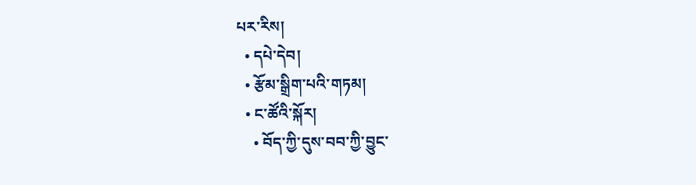པར་རིས།
  • དཔེ་དེབ།
  • རྩོམ་སྒྲིག་པའི་གཏམ།
  • ང་ཚོའི་སྐོར།
    • བོད་ཀྱི་དུས་བབ་ཀྱི་བྱུང་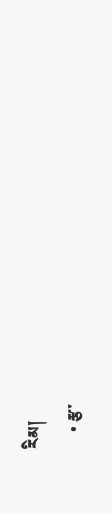རིམ།
    • རྩ་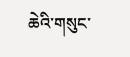ཆེའི་གསུང་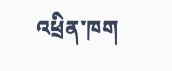འཕྲིན་ཁག